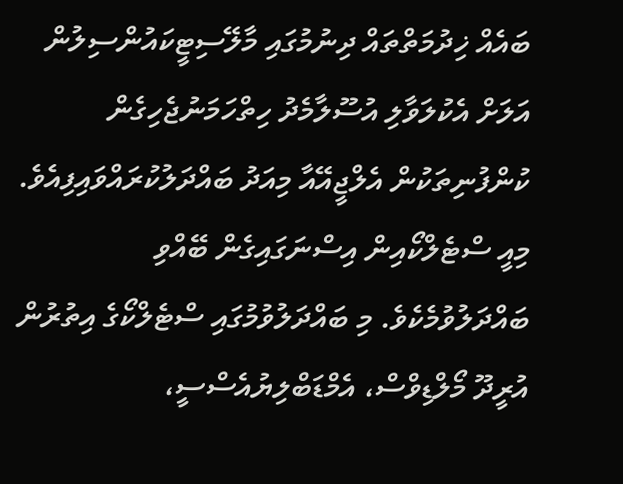ބައެއް ޚިދުމަތްތައް ދިނުމުގައި މާލޭސިޓީކައުންސިލުން އަލަށް އެކުލަވާލި އުސޫލާމެދު ހިތްހަމަނުޖެހިގެން ކުންފުނިތަކުން އެލްޖީއޭއާ މިއަދު ބައްދަލުކުރައްވައިފިއެވެ.
މިއީ ސްޓެލްކޯއިން އިސްނަގައިގެން ބޭއްވި ބައްދަލުވުމެކެވެ. މި ބައްދަލުވުމުގައި ސްޓެލްކޯގެ އިތުރުން އުރީދޫ މޯލްޑިވްސް، އެމްޑަބްލިޔުއެސްސީ،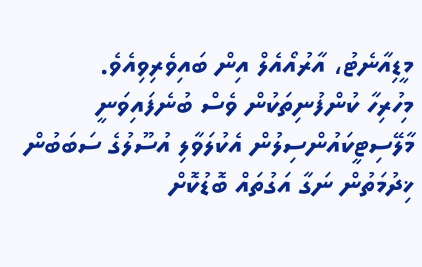މީޑިއާނެޓު، އާރުއޯއެލް އިން ބައިވެރިވިއެވެ.
މިހުރިހާ ކުންފުނިތަކުން ވެސް ބުނެފައިވަނީ މާލޭސިޓީކައުންސިލުން އެކުލަވާލި އުސޫލުގެ ސަބަބުން ޚިދުމަތުން ނަގާ އަގުތައް ބޮޑުކޮށް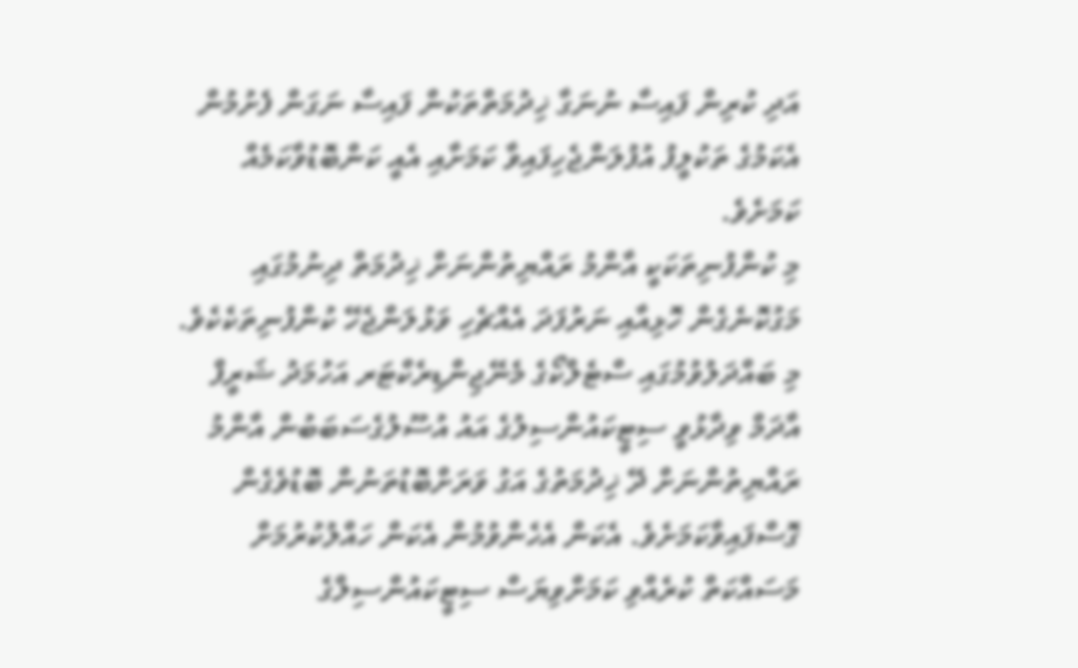އަދި ކުރިން ފައިސާ ނުނަގާ ޚިދުމަތްތަކުން ފައިސާ ނަގަން ފެށުމުން އެކަމުގެ ތަކުލީފު އުފުލަންޖެހިފައިވާ ކަމަށާއި އެއީ ކަންބޮޑުވާކަމެއް ކަމަށެވެ.
މި ކުންފުނިތަކަކީ އާންމު ރައްޔިތުންނަށް ޚިދުމަތް ދިނުމުގައި މަގުކޮނެގެން ހޮޅިއާއި ނަރުފަދަ އެއްޗެހި ވަޅުލަންޖެހޭ ކުންފުނިތަކެކެވެ.
މި ބައްދަލުވުމުގައި ސްޓެލްކޯގެ މެނޭޖިންޑިރެކްޓަރ އަހުމަދު ޝަރީފް އާދަމް ވިދާޅުވީ ސިޓީކައުންސިލުގެ އައު އުސޫލުގެސަބަބުން އާންމު ރައްޔިތުންނަށް ދޭ ޚިދުމަތުގެ އަގު ވަރަށްބޮޑުތަނުން ބޮޑުވެގެން ގޮސްފައިވާކަމަށެވެ. އެކަން އެހެންވުމުން އެކަން ހައްލުކުރުމަށް މަސައްކަތް ކުރެއްވި ކަމަށްވިޔަސް ސިޓީކައުންސިލްގެ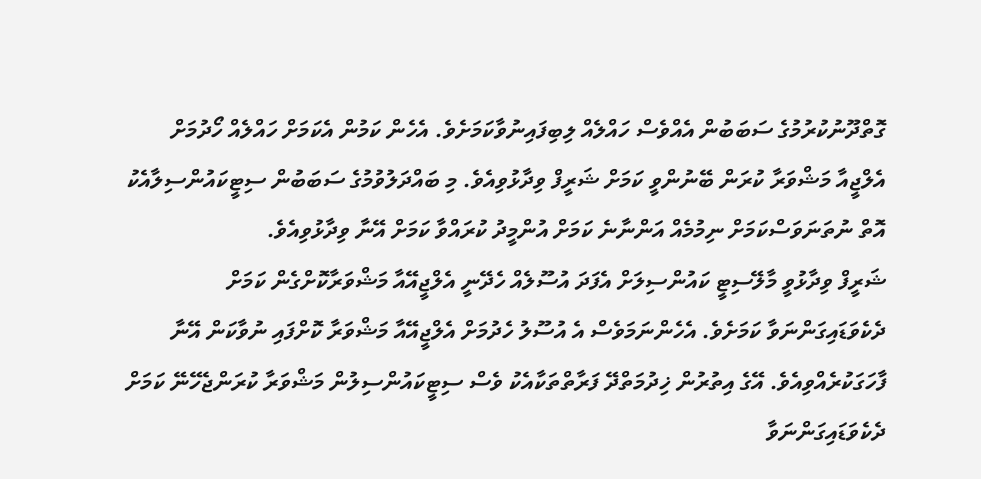ގޮތްދޫނުކުރުމުގެ ސަބަބުން އެއްވެސް ހައްލެއް ލިބިފައިނުވާކަމަށެވެ. އެހެން ކަމުން އެކަމަށް ހައްލެއް ހޯދުމަށް އެލްޖީއާ މަޝްވަރާ ކުރަން ބޭނުންވީ ކަމަށް ޝަރީފް ވިދާޅުވިއެވެ. މި ބައްދަލުވުމުގެ ސަބަބުން ސިޓީކައުންސިލާއެކު އޮތް ނުތަނަވަސްކަމަށް ނިމުމެއް އަންނާނެ ކަމަށް އުންމީދު ކުރައްވާ ކަމަށް އޭނާ ވިދާޅުވިއެވެ.
ޝަރީފް ވިދާޅުވީ މާލޭސިޓީ ކައުންސިލަށް އެފަދަ އުސޫލެއް ހެދޭނީ އެލްޖީއޭއާ މަޝްވަރާކޮށްގެން ކަމަށް ދެކެވަޑައިގަންނަވާ ކަމަށެވެ. އެހެންނަމަވެސް އެ އުސޫލު ހެދުމަށް އެލްޖީއޭއާ މަޝްވަރާ ކޮށްފައި ނުވާކަން އޭނާ ފާހަގަކުރެއްވިއެވެ. އޭގެ އިތުރުން ޚިދުމަތްދޭ ފަރާތްތަކާއެކު ވެސް ސިޓީކައުންސިލުން މަޝްވަރާ ކުރަންޖެހޭނޭ ކަމަށް ދެކެވަޑައިގަންނަވާ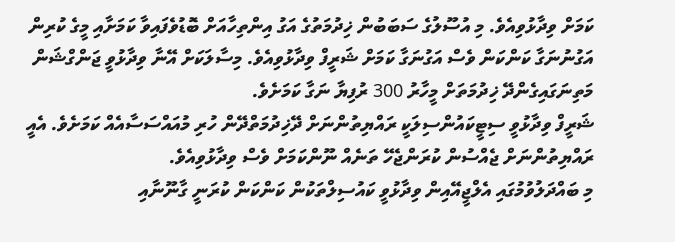ކަމަށް ވިދާޅުވިއެވެ. މި އުސޫލުގެ ސަބަބުން ޚިދުމަތުގެ އަގު އިންތިހާއަށް ބޮޑުވެފައިވާ ކަމަށާއި މީގެ ކުރިން އަގުނުނަގާ ކަންކަން ވެސް އަގުނަގާ ކަމަށް ޝަރީފް ވިދާޅުވިއެވެ. މިސާލަކަށް އޭނާ ވިދާޅުވީ ޖަންގްޝަން މަތިނަގައިގެންދޭ ޚިދުމަތަށް މީހާރު 300 ރުފިޔާ ނަގާ ކަމަށެވެ.
ޝަރީފް ވިދާޅުވީ ސިޓީކައުންސިލަކީ ރައްޔިތުންނަށް ދޭޚިދުމަތްދޭން ހުރި މުއައްސަސާއެއް ކަމަށެވެ. އެއީ ރައްޔިތުންނަށް ޖެއްސުން ކުރަންޖެހޭ ތަނެއް ނޫންކަމަށް ވެސް ވިދާޅުވިއެވެ.
މި ބައްދަލުވުމުގައި އެލްޖީއޭއިން ވިދާޅުވީ ކައުސިލްތަކުން ކަންކަން ކުރަނީ ގާނޫނާއި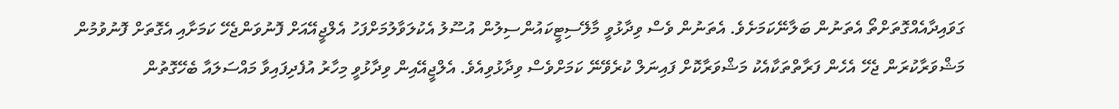ގަވައިދާއެއްގޮތަށްތޯ އެތަނުން ބަލާނޭކަމަށެވެ. އެތަނުން ވެސް ވިދާޅުވީ މާލޭސިޓީކައުންސިލުން އުސޫލު އެކުލަވާލުމަށްފަހު އެލްޖީއޭއަށް ފޮނުވަންޖެހޭ ކަމަށާއި އެގޮތަށް ފޮނުވުމުން މަޝްވަރާކުރަން ޖެހޭ އެހެން ފަރާތްތަކާއެކު މަޝްވަރާކޮށް ފައިނަލް ކުރެވޭނޭ ކަމަށްވެސް ވިދާޅުވިއެވެ. އެލްޖީއޭއިން ވިދާޅުވީ މިހާރު އުފެދިފައިވާ މައްސަލައާ ބެހޭގޮތުން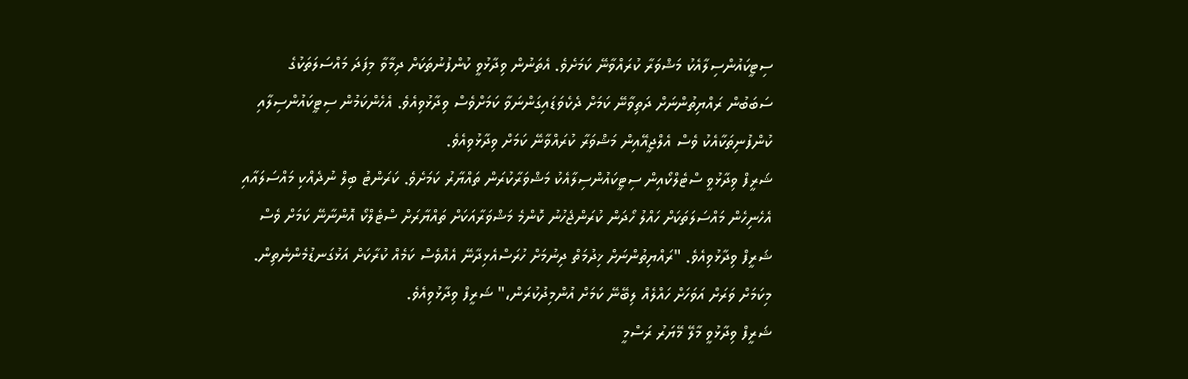ސިޓީކައުންސިލާއެކު މަޝްވަރާ ކުރައްވާނޭ ކަމަށެވެ. އެތަނުން ވިދާޅުވީ ކުންފުނުތަކަށް ދިމާވާ މިފަދަ މައްސަލަތަކުގެ ސަބަބުން ރައްޔިތުންނަށް ދަތިވާނޭ ކަމަށް ދެކެވަޑައިގަންނަވާ ކަމަށްވެސް ވިދާޅުވިއެވެ. އެހެންކަމުން ސިޓީކައުންސިލާއި ކުންފުނިތަކާއެކު ވެސް އެލްޖީއޭއިން މަޝްވަރާ ކުރައްވާނޭ ކަމަށް ވިދާޅުވިއެވެ.
ޝަރީފް ވިދާޅުވީ ސްޓެލްކޯއިން ސިޓީކައުންސިލާއެކު މަޝްވަރާކުރަން ތައްޔާރު ކަމަށެވެ. ކަރަންޓު ބިލް ނުދެއްކި މައްސަލައާއި އެހެނިހެން މައްސަލަތަކަށް ހައްލު ހޯދަން ކުރަންޖެހުނު ކޮންމެ މަޝްވަރާއަކަށް ތައްޔާރަށް ސްޓެލްކޯ އޮންނާނޭ ކަމަށް ވެސް ޝަރީފް ވިދާޅުވިއެވެ. "ރައްޔިތުންނަށް ޚިދުމަތް ދިނުމަށް ހުރަސްއެޅިދާނޭ އެއްވެސް ކަމެއް ކުރާކަށް އަޅުގަނޑުމެންނެތިން. މިކަމަށް ވަރަށް އަވަހަށް ހައްލެއް ލިބޭނޭ ކަމަށް އުންމިދުކުރަން،" ޝަރީފް ވިދާޅުވިއެވެ.
ޝަރީފް ވިދާޅުވީ މާލޭ މޭޔަރު ރަސްމީ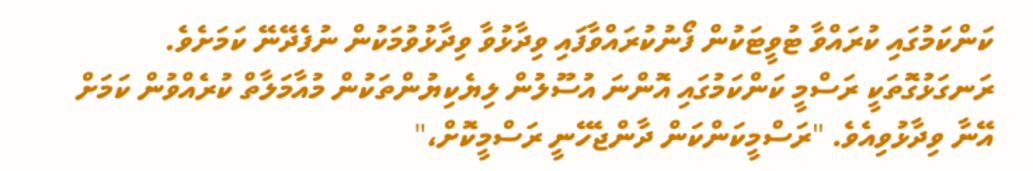ކަންކަމުގައި ކުރައްވާ ޓުވީޓަކުން ފޯނުކުރައްވާފައި ވިދާޅުވާ ވިދާޅުވުމަކުން ނުފެދޭނޭ ކަމަށެވެ. ރަނގަޅުގޮތަކީ ރަސްމީ ކަންކަމުގައި އޮންނަ އުސޫލުން ލިޔެކިޔުންތަކުން މުއާމަލާތް ކުރެއްވުން ކަމަށް އޭނާ ވިދާޅުވިއެވެ. "ރަސްމީކަންކަން ދާންޖެހޭނީ ރަސްމީކޮށް،"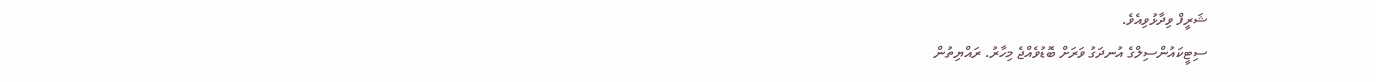ޝަރީފް ވިދާޅުވިއެވެ.
ސިޓީކައުންސިލްގެ އުނދަގު ވަރަށް ބޮޑުވެއްޖެ މިހާރު. ރައްޔިތުން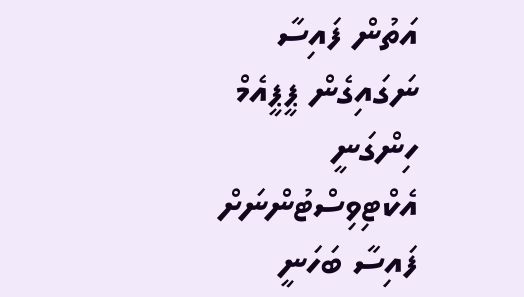އަތުން ފައިސާ ނަގައިގެން ޕީޕީއެމް ހިންގަނީ އެކްޓިވިސްޓުންނަށް ފައިސާ ބަހަނީ